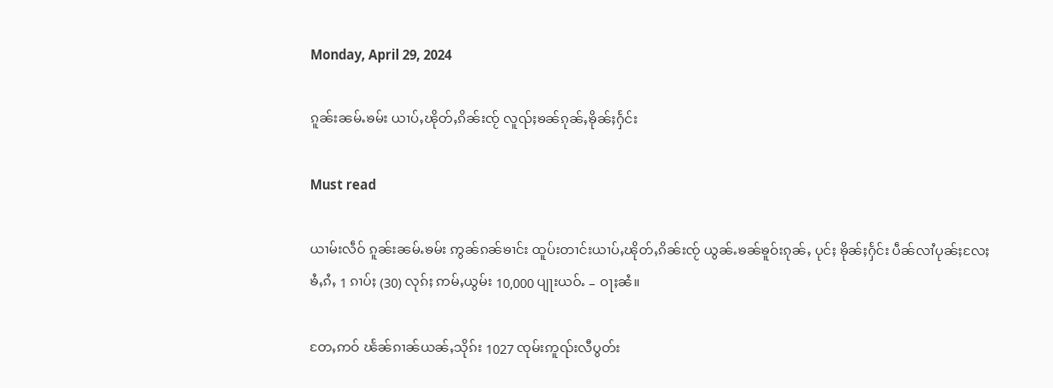Monday, April 29, 2024

ၵူၼ်းၼမ်ႉၶမ်း ယၢပ်ႇၽိုတ်ႇၵိၼ်းၸႂ် လူၺ်ႈၶၼ်ၵုၼ်ႇၶိုၼ်ႈႁႅင်း

Must read

ယၢမ်းလဵဝ် ၵူၼ်းၼမ်ႉၶမ်း ဢွၼ်ၵၼ်ၶၢင်း ထူပ်းတၢင်းယၢပ်ႇၽိုတ်ႇၵိၼ်းၸႂ် ယွၼ်ႉၶၼ်ၶူဝ်းၵုၼ်ႇ ပုင်ႈ ၶိုၼ်ႈႁႅင်း ပဵၼ်လၢႆပုၼ်ႈလႄႈ ၶႆႇၵႆႇ 1 ၵၢပ်ႈ (30) လုၵ်ႈ ဢမ်ႇယွမ်း 10,000 ပျႃးယဝ်ႉ – ဝႃႈၼႆ။

တႄႇဢဝ် ၽႅၼ်ၵၢၼ်ယၼ်ႇသိုၵ်း 1027 ၸုမ်းဢူၺ်းလီပွတ်း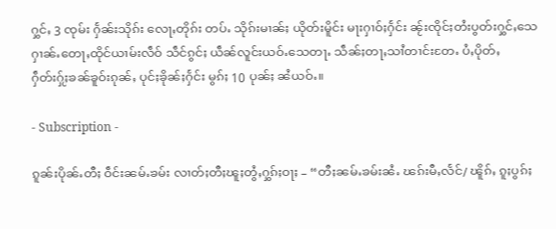ႁွင်ႇ 3 ၸုမ်း ႁႅၼ်းသိုၵ်း လေႃႇတိုၵ်း တပ်ႉ သိုၵ်းမၢၼ်ႈ ယိုတ်းမိူင်း မႃးႁၢဝ်ႈႁႅင်း ၼႂ်းၸိုင်ႈတႆးပွတ်းႁွင်ႇသေ ႁၢၼ်ႉတေႃႇထိုင်ယၢမ်းလဵဝ် သဵင်ၵွင်ႈ ယဵၼ်လူင်းယဝ်ႉသေတႃႉ သဵၼ်ႈတႃႇသၢႆတၢင်းတႄႉ ပႆႇပိုတ်ႇ ႁဵတ်းႁႂ်ႈၶၼ်ၶူဝ်းၵုၼ်ႇ ပုင်ႈၶိုၼ်ႈႁႅင်း မွၵ်ႈ 10 ပုၼ်ႈ ၼႆယဝ်ႉ။

- Subscription -

ၵူၼ်းပိုၼ်ႉတီႈ ဝဵင်းၼမ်ႉၶမ်း လၢတ်ႈတီႈၽူႈတွႆႇႁွၵ်ႈဝႃႈ – “တီႈၼမ်ႉၶမ်းၼႆႉ ၽၵ်းမီႇလႅင်/ ၽိူၵ်ႇ ၵူႈပွၵ်ႈ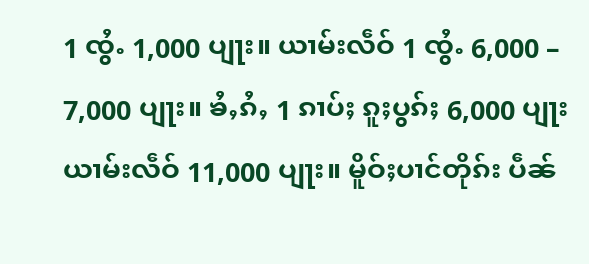1 ၸွႆႉ 1,000 ပျႃး။ ယၢမ်းလဵဝ် 1 ၸွႆႉ 6,000 – 7,000 ပျႃး။ ၶႆႇၵႆႇ 1 ၵၢပ်ႈ ၵူႈပွၵ်ႈ 6,000 ပျႃး ယၢမ်းလဵဝ် 11,000 ပျႃး။ မိူဝ်ႈပၢင်တိုၵ်း ပဵၼ်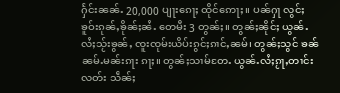ႁႅင်းၼၼ်ႉ 20,000 ပျႃးၵေႃႈ ထိုင်ဢေႃႈ။ ပၼ်ႁႃ လွင်ႈၶူဝ်းၵုၼ်ႇၶိုၼ်ႈၼႆႉ တေမီး 3 တွၼ်ႈ။ တွၼ်ႈၼိုင်ႈ ယွၼ်ႉလႆႈသႂ်းၶွၼ်ႇ ၸူးၸုမ်းယိပ်းၵွင်ႈၵၢင်ႇၼမ်၊ တွၼ်ႈသွင် ၶၼ်ၼမ်ႉမၼ်းၵႃး ၵႃႈ။ တွၼ်ႈသၢမ်တႄႉ ယွၼ်ႉလႆႈၵႂႃႇတၢင်းလတ်း သဵၼ်ႈ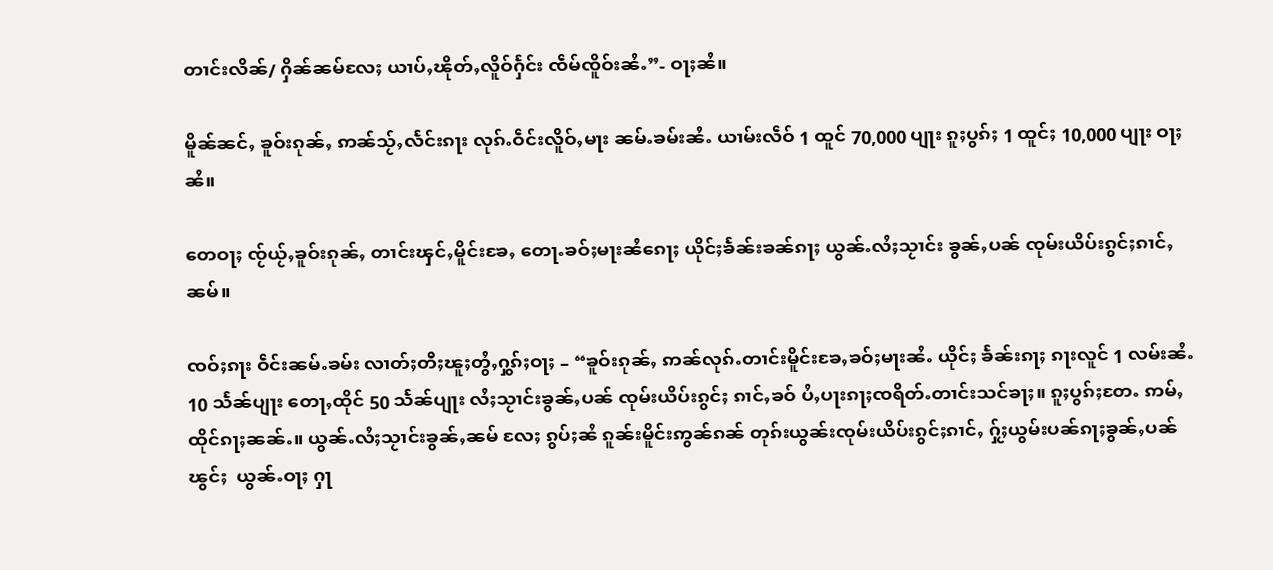တၢင်းလိၼ်/ ႁိၼ်ၼမ်လႄႈ ယၢပ်ႇၽိုတ်ႇလိူဝ်ႁႅင်း ၸဵမ်ၸိူဝ်းၼႆႉ”- ဝႃႈၼႆ။

မိူၼ်ၼင်ႇ ၶူဝ်းၵုၼ်ႇ ဢၼ်သႂ်ႇလႅင်းၵႃး လုၵ်ႉဝဵင်းလိူဝ်ႇမႃး ၼမ်ႉၶမ်းၼႆႉ ယၢမ်းလဵဝ် 1 ထူင် 70,000 ပျႃး ၵူႈပွၵ်ႈ 1 ထူင်ႈ 10,000 ပျႃး ဝႃႈၼႆ။

တေဝႃႈ ၸႂ်ယႂ်ႇၶူဝ်းၵုၼ်ႇ တၢင်းၾင်ႇမိူင်းၶႄႇ တေႃႉၶဝ်ႈမႃးၼႆၵေႃႈ ယိုင်ႈၶႅၼ်းၶၼ်ၵႃႈ ယွၼ်ႉလႆႈသႂၢင်း ၶွၼ်ႇပၼ် ၸုမ်းယိပ်းၵွင်ႈၵၢင်ႇၼမ်။

ၸဝ်ႈၵႃး ဝဵင်းၼမ်ႉၶမ်း လၢတ်ႈတီႈၽူႈတွႆႇႁွၵ်ႈဝႃႈ – “ၶူဝ်းၵုၼ်ႇ ဢၼ်လုၵ်ႉတၢင်းမိူင်းၶႄႇၶဝ်ႈမႃးၼႆႉ ယိုင်ႈ ၶႅၼ်းၵႃႈ ၵႃးလူင် 1 လမ်းၼႆႉ 10 သႅၼ်ပျႃး တေႃႇထိုင် 50 သႅၼ်ပျႃး လႆႈသႂၢင်းၶွၼ်ႇပၼ် ၸုမ်းယိပ်းၵွင်ႈ ၵၢင်ႇၶဝ် ပႆႇပႃးၵႃႈၸရိတ်ႉတၢင်းသင်ၶႃႈ။ ၵူႈပွၵ်ႈတႄႉ ဢမ်ႇထိုင်ၵႃႈၼၼ်ႉ။ ယွၼ်ႉလႆႈသႂၢင်းၶွၼ်ႇၼမ် လႄႈ ၵွပ်ႈၼႆ ၵူၼ်းမိူင်းဢွၼ်ၵၼ် တုၵ်းယွၼ်းၸုမ်းယိပ်းၵွင်ႈၵၢင်ႇ ႁႂ်ႈယွမ်းပၼ်ၵႃႈၶွၼ်ႇပၼ်ၽွင်ႈ  ယွၼ်ႉဝႃႈ ႁႃ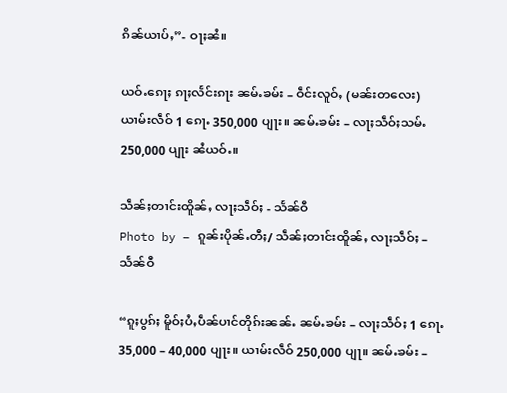ၵိၼ်ယၢပ်ႇ”- ဝႃႈၼႆ။

ယဝ်ႉၵေႃႈ ၵႃႈလႅင်းၵႃး ၼမ်ႉၶမ်း – ဝဵင်းလူဝ်ႇ (မၼ်းတလေး) ယၢမ်းလဵဝ် 1 ၵေႃႉ 350,000 ပျႃး။ ၼမ်ႉၶမ်း – လႃႈသဵဝ်ႈသမ်ႉ 250,000 ပျႃး ၼႆယဝ်ႉ။

သဵၼ်ႈတၢင်းထိူၼ်ႇ လႃႈသဵဝ်ႈ - သႅၼ်ဝီ
Photo by – ၵူၼ်းပိုၼ်ႉတီႈ/ သဵၼ်ႈတၢင်းထိူၼ်ႇ လႃႈသဵဝ်ႈ – သႅၼ်ဝီ

“ၵူႈပွၵ်ႈ မိူဝ်ႈပႆႇပဵၼ်ပၢင်တိုၵ်းၼၼ်ႉ ၼမ်ႉၶမ်း – လႃႈသဵဝ်ႈ 1 ၵေႃႉ 35,000 – 40,000 ပျႃး။ ယၢမ်းလဵဝ် 250,000 ပျႃ။ ၼမ်ႉၶမ်း –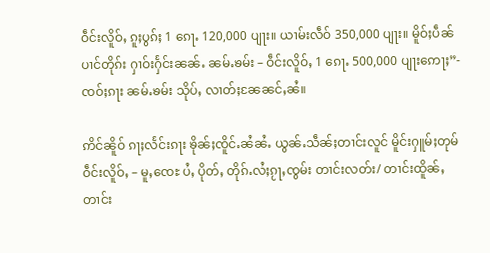ဝဵင်းလိူဝ်ႇ ၵူႈပွၵ်ႈ 1 ၵေႃႉ 120,000 ပျႃး။ ယၢမ်းလဵဝ် 350,000 ပျႃး။ မိူဝ်ႈပဵၼ် ပၢင်တိုၵ်း ႁၢဝ်းႁႅင်းၼၼ်ႉ ၼမ်ႉၶမ်း – ဝဵင်းလိူဝ်ႇ 1 ၵေႃႉ 500,000 ပျႃးဢေႃႈ”- ၸဝ်ႈၵႃး ၼမ်ႉၶမ်း သိုပ်ႇ လၢတ်ႈၼႄၼင်ႇၼႆ။

ဢိင်ၼိူဝ် ၵႃႈလႅင်းၵႃး ၶိုၼ်ႈၸိူင်ႉၼႆၼႆႉ ယွၼ်ႉသဵၼ်ႈတၢင်းလူင် မိူင်းႁူမ်ႈတုမ် ဝဵင်းလိူဝ်ႇ – မူႇၸေႊ ပႆႇ ပိုတ်ႇ တိုၵ်ႉလႆႈၵႂႃႇၸွမ်း တၢင်းလတ်း/ တၢင်းထိူၼ်ႇ တၢင်း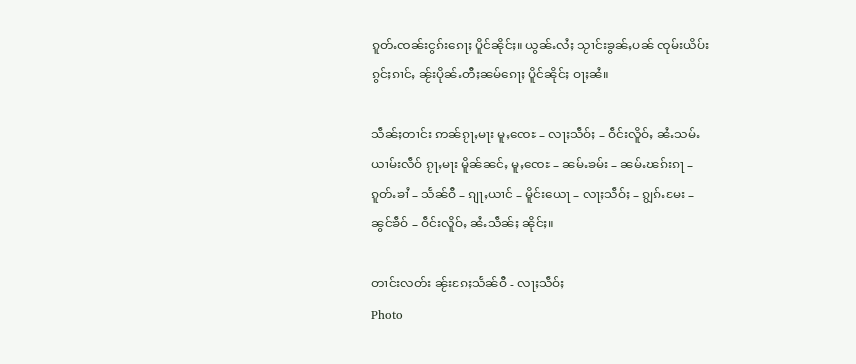ၵူတ်ႉၸၼ်းငွၵ်းၵေႃႈ ပိူင်ၼိုင်ႈ။ ယွၼ်ႉလႆႈ သႂၢင်းၶွၼ်ႇပၼ် ၸုမ်းယိပ်းၵွင်ႈၵၢင်ႇ ၼႂ်းပိုၼ်ႉတီႈၼမ်ၵေႃႈ ပိူင်ၼိုင်ႈ ဝႃႈၼႆ။

သဵၼ်ႈတၢင်း ဢၼ်ၵႂႃႇမႃး မူႇၸေႊ – လႃႈသဵဝ်ႈ – ဝဵင်းလိူဝ်ႇ ၼႆႉသမ်ႉ ယၢမ်းလဵဝ် ၵႂႃႇမႃး မိူၼ်ၼင်ႇ မူႇၸေႊ – ၼမ်ႉၶမ်း – ၼမ်ႉၽၵ်းၵႃ – ၵူတ်ႉၶၢႆ – သႅၼ်ဝီ – ၵျႃႇယၢင် – မိူင်းယေႃ – လႃႈသဵဝ်ႈ – ၵျွၵ်ႉမႄး – ၼွင်ၶဵဝ် – ဝဵင်းလိူဝ်ႇ ၼႆႉသဵၼ်ႈ ၼိုင်ႈ။

တၢင်းလတ်း ၼႂ်းၵႄႈသႅၼ်ဝီ - လႃႈသဵဝ်ႈ
Photo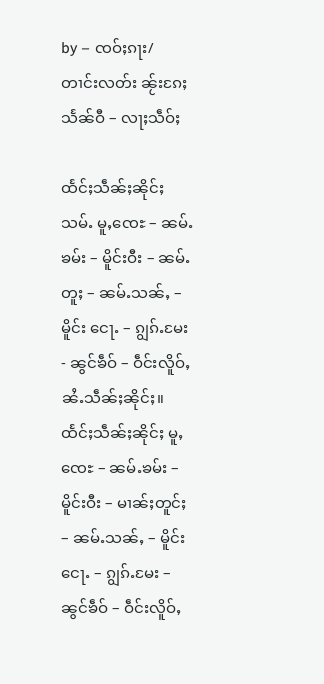by – ၸဝ်ႈၵႃး/ တၢင်းလတ်း ၼႂ်းၵႄႈသႅၼ်ဝီ – လႃႈသဵဝ်ႈ

ထႅင်ႈသဵၼ်ႈၼိုင်ႈသမ်ႉ မူႇၸေႊ – ၼမ်ႉၶမ်း – မိူင်းဝီး – ၼမ်ႉတူႈ – ၼမ်ႉသၼ်ႇ – မိူင်း ငေႃႉ – ၵျွၵ်ႉမႄး- ၼွင်ၶဵဝ် – ဝဵင်းလိူဝ်ႇ ၼႆႉသဵၼ်ႈၼိုင်ႈ။ ထႅင်ႈသဵၼ်ႈၼိုင်ႈ မူႇၸေႊ – ၼမ်ႉၶမ်း – မိူင်းဝီး – မၢၼ်ႈတူင်ႈ – ၼမ်ႉသၼ်ႇ – မိူင်းငေႃႉ – ၵျွၵ်ႉမႄး – ၼွင်ၶဵဝ် – ဝဵင်းလိူဝ်ႇ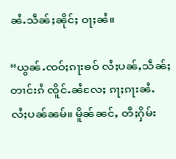ၼႆႉသဵၼ်ႈၼိုင်ႈ ဝႃႈၼႆ။

“ယွၼ်ႉၸဝ်ႈၵႃးၶဝ် လႆႈပၼ်ႇသဵၼ်ႈတၢင်းၵႆ ၸိူင်ႉၼႆလႄႈ ၵႃႈၵႃးၼႆႉ လႆႈပၼ်ၼမ်။ မိူၼ်ၼင်ႇ တီႈႁိမ်း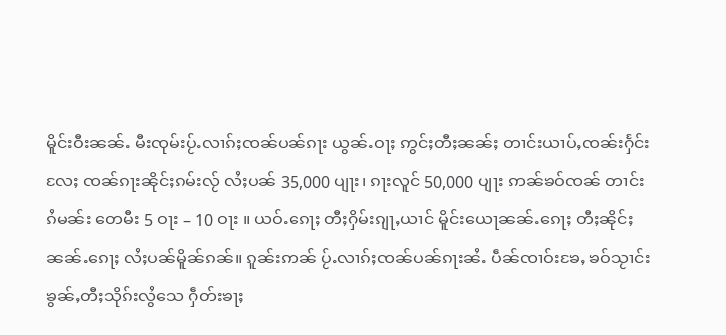မိူင်းဝီးၼၼ်ႉ မီးၸုမ်းပႂ်ႉလၢၵ်ႈၸၼ်ပၼ်ၵႃး ယွၼ်ႉဝႃႈ ဢွင်ႈတီႈၼၼ်ႈ တၢင်းယၢပ်ႇၸၼ်းႁႅင်းလႄႈ ၸၼ်ၵႃးၼိုင်ႈၵမ်းလႂ် လႆႈပၼ် 35,000 ပျႃး၊ ၵႃးလူင် 50,000 ပျႃး ဢၼ်ၶဝ်ၸၼ် တၢင်းၵႆမၼ်း တေမီး 5 ဝႃး – 10 ဝႃး ။ ယဝ်ႉၵေႃႈ တီႈႁိမ်းၵျႃႇယၢင် မိူင်းယေႃၼၼ်ႉၵေႃႈ တီႈၼိုင်ႈ ၼၼ်ႉၵေႃႈ လႆႈပၼ်မိူၼ်ၵၼ်။ ၵူၼ်းဢၼ် ပႂ်ႉလၢၵ်ႈၸၼ်ပၼ်ၵႃးၼႆႉ ပဵၼ်ၸၢဝ်းၶႄႇ ၶဝ်သႂၢင်းၶွၼ်ႇတီႈသိုၵ်းလွႆသေ ႁဵတ်းၶႃႈ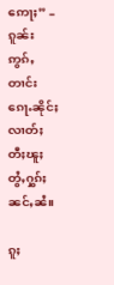ဢေႃႈ” – ၵူၼ်းဢွၵ်ႇတၢင်း ၵေႃႉၼိုင်ႈ လၢတ်ႈတီႈၽူႈတွႆႇႁွၵ်ႈၼင်ႇၼႆ။

ၵူႈ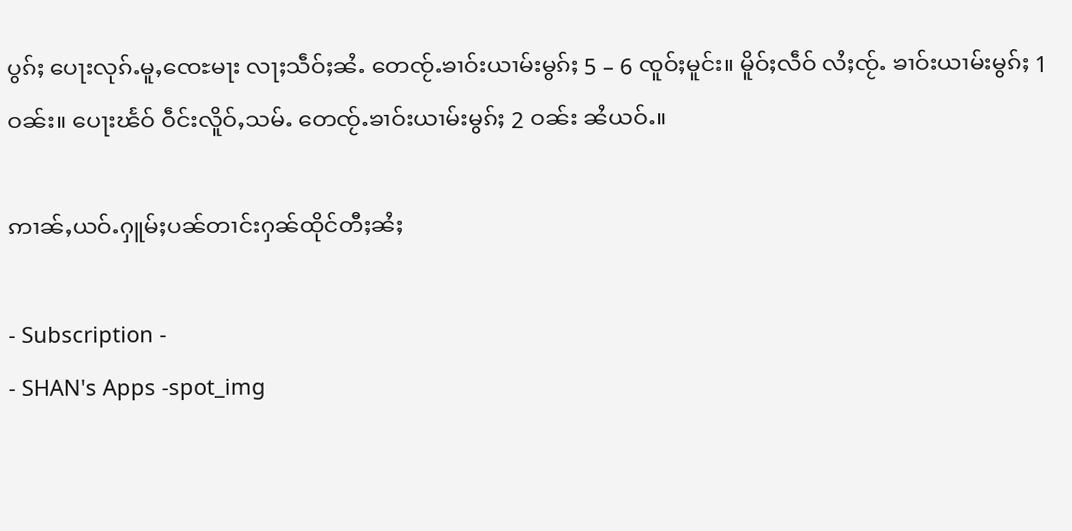ပွၵ်ႈ ပေႃးလုၵ်ႉမူႇၸေႊမႃး လႃႈသဵဝ်ႈၼႆႉ တေၸႂ်ႉၶၢဝ်းယၢမ်းမွၵ်ႈ 5 – 6 ၸူဝ်ႈမူင်း။ မိူဝ်ႈလဵဝ် လႆႈၸႂ်ႉ ၶၢဝ်းယၢမ်းမွၵ်ႈ 1 ဝၼ်း။ ပေႃးၽႅဝ် ဝဵင်းလိူဝ်ႇသမ်ႉ တေၸႂ်ႉၶၢဝ်းယၢမ်းမွၵ်ႈ 2 ဝၼ်း ၼႆယဝ်ႉ။

ဢၢၼ်ႇယဝ်ႉႁူမ်ႈပၼ်တၢင်းႁၼ်ထိုင်တီႈၼႆႈ

- Subscription -
- SHAN's Apps -spot_img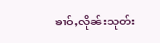ၶၢဝ်ႇလိုၼ်းသုတ်း